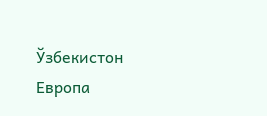Ўзбекистон Европа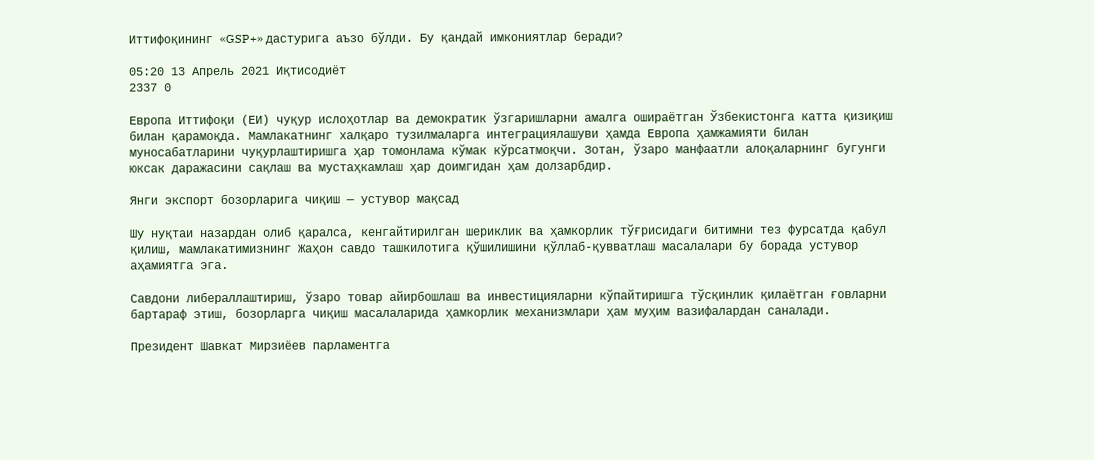Иттифоқининг «GSP+» дастурига аъзо бўлди. Бу қандай имкониятлар беради?

05:20 13 Апрель 2021 Иқтисодиёт
2337 0

Европа Иттифоқи (ЕИ) чуқур ислоҳотлар ва демократик ўзгаришларни амалга ошираётган Ўзбекистонга катта қизиқиш билан қарамоқда. Мамлакатнинг халқаро тузилмаларга интеграциялашуви ҳамда Европа ҳамжамияти билан муносабатларини чуқурлаштиришга ҳар томонлама кўмак кўрсатмоқчи. Зотан, ўзаро манфаатли алоқаларнинг бугунги юксак даражасини сақлаш ва мустаҳкамлаш ҳар доимгидан ҳам долзарбдир.

Янги экспорт бозорларига чиқиш — устувор мақсад

Шу нуқтаи назардан олиб қаралса, кенгайтирилган шериклик ва ҳамкорлик тўғрисидаги битимни тез фурсатда қабул қилиш, мамлакатимизнинг Жаҳон савдо ташкилотига қўшилишини қўллаб-қувватлаш масалалари бу борада устувор аҳамиятга эга.

Савдони либераллаштириш, ўзаро товар айирбошлаш ва инвестицияларни кўпайтиришга тўсқинлик қилаётган ғовларни бартараф этиш, бозорларга чиқиш масалаларида ҳамкорлик механизмлари ҳам муҳим вазифалардан саналади.

Президент Шавкат Мирзиёев парламентга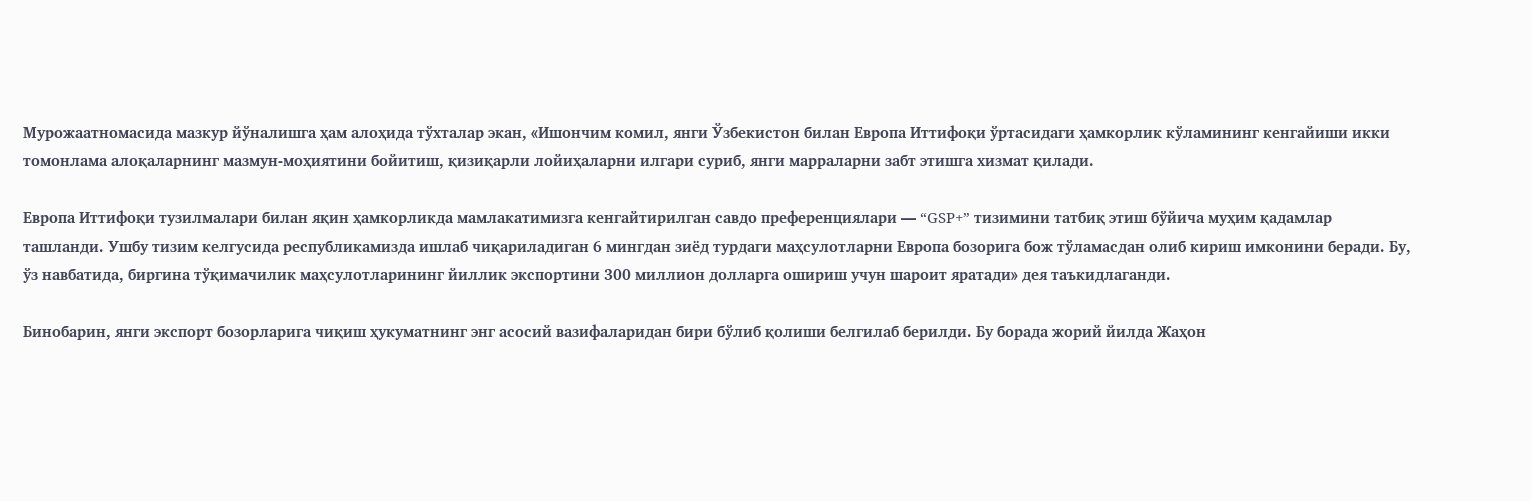Мурожаатномасида мазкур йўналишга ҳам алоҳида тўхталар экан, «Ишончим комил, янги Ўзбекистон билан Европа Иттифоқи ўртасидаги ҳамкорлик кўламининг кенгайиши икки томонлама алоқаларнинг мазмун-моҳиятини бойитиш, қизиқарли лойиҳаларни илгари суриб, янги марраларни забт этишга хизмат қилади.

Европа Иттифоқи тузилмалари билан яқин ҳамкорликда мамлакатимизга кенгайтирилган савдо преференциялари — “GSP+” тизимини татбиқ этиш бўйича муҳим қадамлар ташланди. Ушбу тизим келгусида республикамизда ишлаб чиқариладиган 6 мингдан зиёд турдаги маҳсулотларни Европа бозорига бож тўламасдан олиб кириш имконини беради. Бу, ўз навбатида, биргина тўқимачилик маҳсулотларининг йиллик экспортини 300 миллион долларга ошириш учун шароит яратади» дея таъкидлаганди.

Бинобарин, янги экспорт бозорларига чиқиш ҳукуматнинг энг асосий вазифаларидан бири бўлиб қолиши белгилаб берилди. Бу борада жорий йилда Жаҳон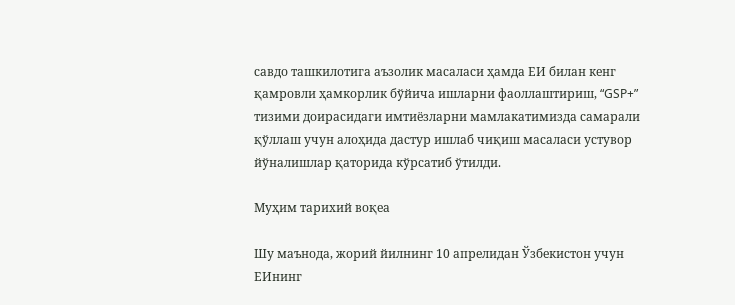савдо ташкилотига аъзолик масаласи ҳамда ЕИ билан кенг қамровли ҳамкорлик бўйича ишларни фаоллаштириш, “GSP+” тизими доирасидаги имтиёзларни мамлакатимизда самарали қўллаш учун алоҳида дастур ишлаб чиқиш масаласи устувор йўналишлар қаторида кўрсатиб ўтилди.

Муҳим тарихий воқеа

Шу маънода, жорий йилнинг 10 апрелидан Ўзбекистон учун ЕИнинг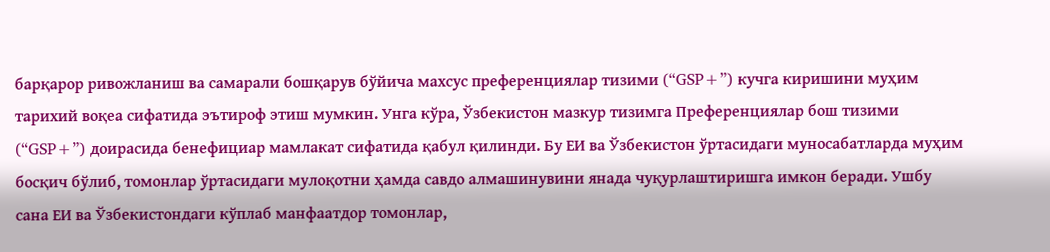барқарор ривожланиш ва самарали бошқарув бўйича махсус преференциялар тизими (“GSP+”) кучга киришини муҳим тарихий воқеа сифатида эътироф этиш мумкин. Унга кўра, Ўзбекистон мазкур тизимга Преференциялар бош тизими (“GSP+”) доирасида бенефициар мамлакат сифатида қабул қилинди. Бу ЕИ ва Ўзбекистон ўртасидаги муносабатларда муҳим босқич бўлиб, томонлар ўртасидаги мулоқотни ҳамда савдо алмашинувини янада чуқурлаштиришга имкон беради. Ушбу сана ЕИ ва Ўзбекистондаги кўплаб манфаатдор томонлар,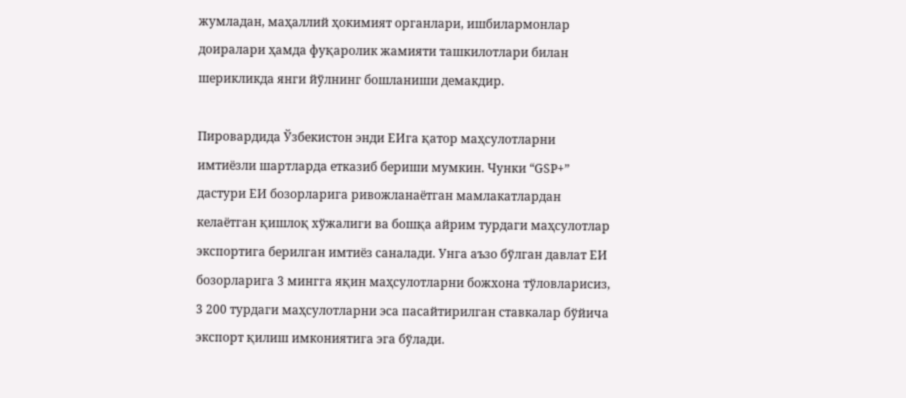жумладан, маҳаллий ҳокимият органлари, ишбилармонлар доиралари ҳамда фуқаролик жамияти ташкилотлари билан шерикликда янги йўлнинг бошланиши демакдир.

Пировардида Ўзбекистон энди ЕИга қатор маҳсулотларни имтиёзли шартларда етказиб бериши мумкин. Чунки “GSP+” дастури ЕИ бозорларига ривожланаётган мамлакатлардан келаётган қишлоқ хўжалиги ва бошқа айрим турдаги маҳсулотлар экспортига берилган имтиёз саналади. Унга аъзо бўлган давлат ЕИ бозорларига 3 мингга яқин маҳсулотларни божхона тўловларисиз, 3 200 турдаги маҳсулотларни эса пасайтирилган ставкалар бўйича экспорт қилиш имкониятига эга бўлади.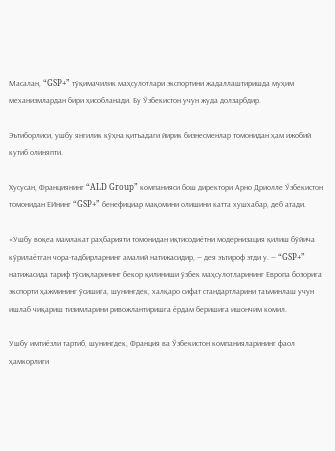Масалан, “GSP+” тўқимачилик маҳсулотлари экспортини жадаллаштиришда муҳим механизмлардан бири ҳисобланади. Бу Ўзбекистон учун жуда долзарбдир.

Эътиборлиси, ушбу янгилик кўҳна қитъадаги йирик бизнесменлар томонидан ҳам ижобий кутиб олиняпти.

Хусусан, Франциянинг “ALD Group” компанияси бош директори Арно Дриолле Ўзбекистон томонидан ЕИнинг “GSP+” бенефициар мақомини олишини катта хушхабар, деб атади.

«Ушбу воқеа мамлакат раҳбарияти томонидан иқтисодиётни модернизация қилиш бўйича кўрилаётган чора-тадбирларнинг амалий натижасидир, — дея эътироф этди у. — “GSP+” натижасида тариф тўсиқларининг бекор қилиниши ўзбек маҳсулотларининг Европа бозорига экспорти ҳажмининг ўсишига, шунингдек, халқаро сифат стандартларини таъминлаш учун ишлаб чиқариш тизимларини ривожлантиришга ёрдам беришига ишончим комил.

Ушбу имтиёзли тартиб, шунингдек, Франция ва Ўзбекистон компанияларининг фаол ҳамкорлиги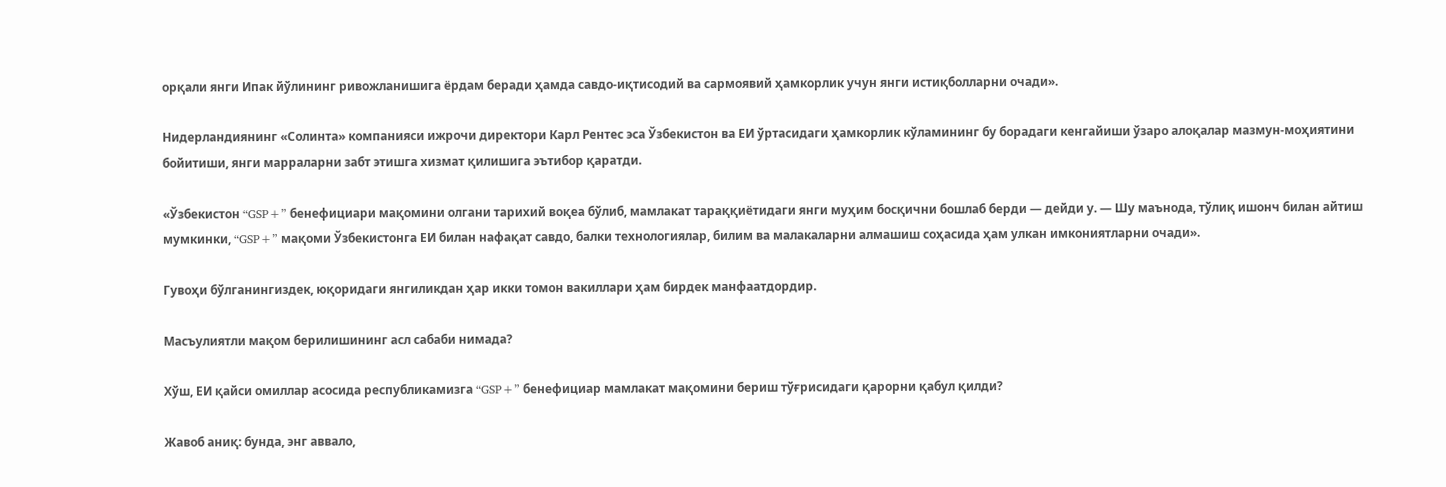орқали янги Ипак йўлининг ривожланишига ёрдам беради ҳамда савдо-иқтисодий ва сармоявий ҳамкорлик учун янги истиқболларни очади».

Нидерландиянинг «Солинта» компанияси ижрочи директори Карл Рентес эса Ўзбекистон ва ЕИ ўртасидаги ҳамкорлик кўламининг бу борадаги кенгайиши ўзаро алоқалар мазмун-моҳиятини бойитиши, янги марраларни забт этишга хизмат қилишига эътибор қаратди.

«Ўзбекистон “GSP+” бенефициари мақомини олгани тарихий воқеа бўлиб, мамлакат тараққиётидаги янги муҳим босқични бошлаб берди — дейди у. — Шу маънода, тўлиқ ишонч билан айтиш мумкинки, “GSP+” мақоми Ўзбекистонга ЕИ билан нафақат савдо, балки технологиялар, билим ва малакаларни алмашиш соҳасида ҳам улкан имкониятларни очади».

Гувоҳи бўлганингиздек, юқоридаги янгиликдан ҳар икки томон вакиллари ҳам бирдек манфаатдордир.

Масъулиятли мақом берилишининг асл сабаби нимада?

Хўш, ЕИ қайси омиллар асосида республикамизга “GSP+” бенефициар мамлакат мақомини бериш тўғрисидаги қарорни қабул қилди?

Жавоб аниқ: бунда, энг аввало,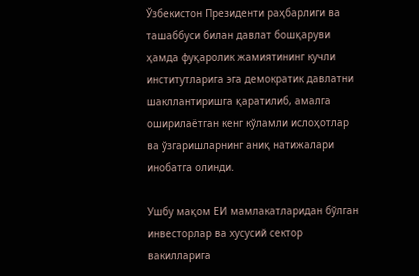Ўзбекистон Президенти раҳбарлиги ва ташаббуси билан давлат бошқаруви ҳамда фуқаролик жамиятининг кучли институтларига эга демократик давлатни шакллантиришга қаратилиб, амалга оширилаётган кенг кўламли ислоҳотлар ва ўзгаришларнинг аниқ натижалари инобатга олинди.

Ушбу мақом ЕИ мамлакатларидан бўлган инвесторлар ва хусусий сектор вакилларига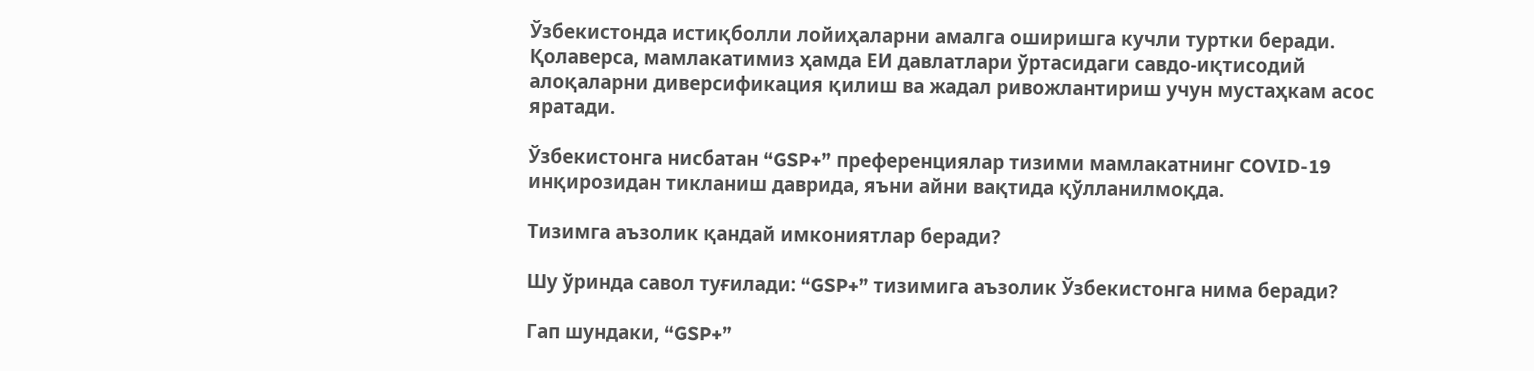Ўзбекистонда истиқболли лойиҳаларни амалга оширишга кучли туртки беради. Қолаверса, мамлакатимиз ҳамда ЕИ давлатлари ўртасидаги савдо-иқтисодий алоқаларни диверсификация қилиш ва жадал ривожлантириш учун мустаҳкам асос яратади.

Ўзбекистонга нисбатан “GSP+” преференциялар тизими мамлакатнинг COVID-19 инқирозидан тикланиш даврида, яъни айни вақтида қўлланилмоқда.

Тизимга аъзолик қандай имкониятлар беради?

Шу ўринда савол туғилади: “GSP+” тизимига аъзолик Ўзбекистонга нима беради?

Гап шундаки, “GSP+”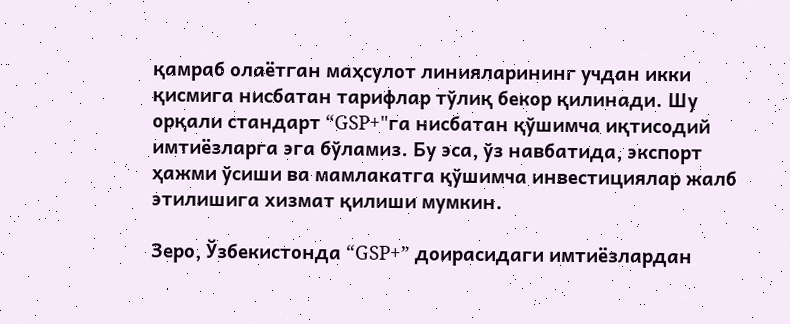қамраб олаётган маҳсулот линияларининг учдан икки қисмига нисбатан тарифлар тўлиқ бекор қилинади. Шу орқали стандарт “GSP+"га нисбатан қўшимча иқтисодий имтиёзларга эга бўламиз. Бу эса, ўз навбатида, экспорт ҳажми ўсиши ва мамлакатга қўшимча инвестициялар жалб этилишига хизмат қилиши мумкин.

Зеро, Ўзбекистонда “GSP+” доирасидаги имтиёзлардан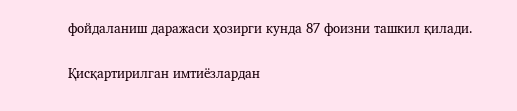фойдаланиш даражаси ҳозирги кунда 87 фоизни ташкил қилади.

Қисқартирилган имтиёзлардан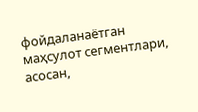фойдаланаётган маҳсулот сегментлари, асосан,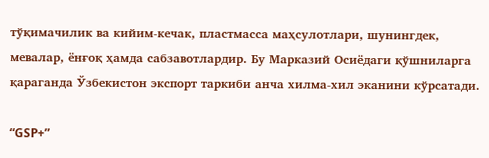тўқимачилик ва кийим-кечак, пластмасса маҳсулотлари, шунингдек, мевалар, ёнғоқ ҳамда сабзавотлардир. Бу Марказий Осиёдаги қўшниларга қараганда Ўзбекистон экспорт таркиби анча хилма-хил эканини кўрсатади.

“GSP+”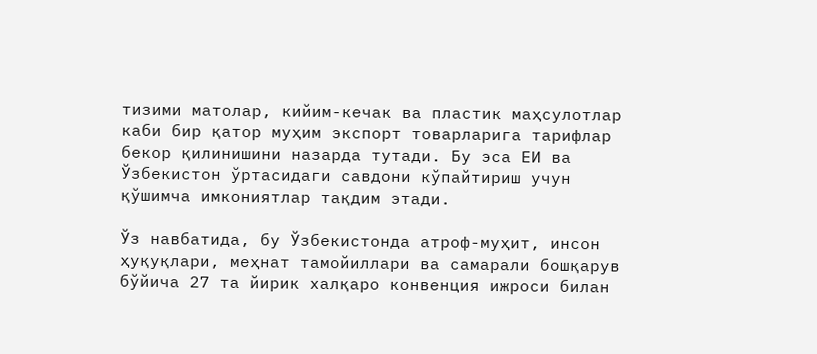тизими матолар, кийим-кечак ва пластик маҳсулотлар каби бир қатор муҳим экспорт товарларига тарифлар бекор қилинишини назарда тутади. Бу эса ЕИ ва Ўзбекистон ўртасидаги савдони кўпайтириш учун қўшимча имкониятлар тақдим этади.

Ўз навбатида, бу Ўзбекистонда атроф-муҳит, инсон ҳуқуқлари, меҳнат тамойиллари ва самарали бошқарув бўйича 27 та йирик халқаро конвенция ижроси билан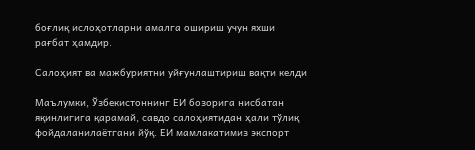боғлиқ ислоҳотларни амалга ошириш учун яхши рағбат ҳамдир.

Салоҳият ва мажбуриятни уйғунлаштириш вақти келди

Маълумки, Ўзбекистоннинг ЕИ бозорига нисбатан яқинлигига қарамай, савдо салоҳиятидан ҳали тўлиқ фойдаланилаётгани йўқ. ЕИ мамлакатимиз экспорт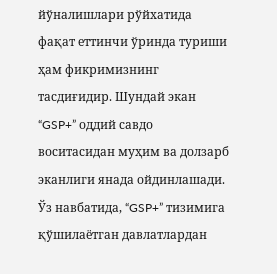йўналишлари рўйхатида фақат еттинчи ўринда туриши ҳам фикримизнинг тасдиғидир. Шундай экан “GSP+” оддий савдо воситасидан муҳим ва долзарб эканлиги янада ойдинлашади. Ўз навбатида, “GSP+” тизимига қўшилаётган давлатлардан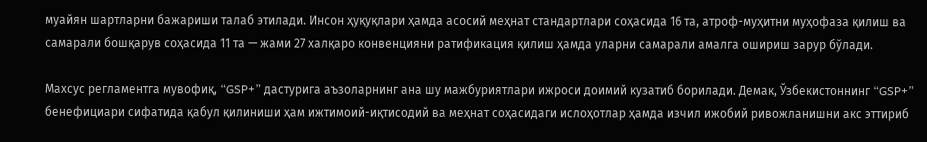муайян шартларни бажариши талаб этилади. Инсон ҳуқуқлари ҳамда асосий меҳнат стандартлари соҳасида 16 та, атроф-муҳитни муҳофаза қилиш ва самарали бошқарув соҳасида 11 та — жами 27 халқаро конвенцияни ратификация қилиш ҳамда уларни самарали амалга ошириш зарур бўлади.

Махсус регламентга мувофиқ, “GSP+” дастурига аъзоларнинг ана шу мажбуриятлари ижроси доимий кузатиб борилади. Демак, Ўзбекистоннинг “GSP+” бенефициари сифатида қабул қилиниши ҳам ижтимоий-иқтисодий ва меҳнат соҳасидаги ислоҳотлар ҳамда изчил ижобий ривожланишни акс эттириб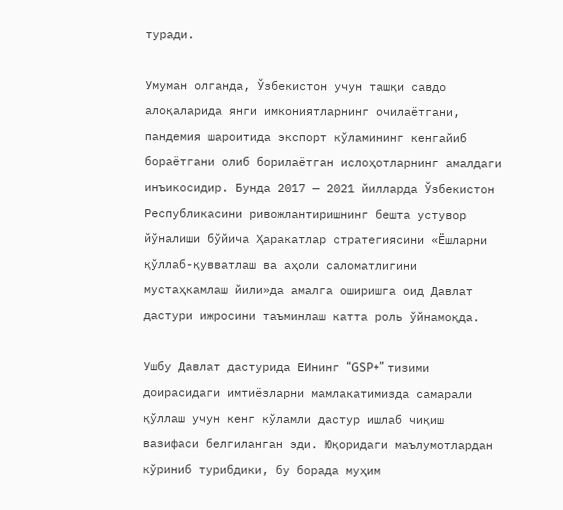туради.

Умуман олганда, Ўзбекистон учун ташқи савдо алоқаларида янги имкониятларнинг очилаётгани, пандемия шароитида экспорт кўламининг кенгайиб бораётгани олиб борилаётган ислоҳотларнинг амалдаги инъикосидир. Бунда 2017 — 2021 йилларда Ўзбекистон Республикасини ривожлантиришнинг бешта устувор йўналиши бўйича Ҳаракатлар стратегиясини «Ёшларни қўллаб-қувватлаш ва аҳоли саломатлигини мустаҳкамлаш йили»да амалга оширишга оид Давлат дастури ижросини таъминлаш катта роль ўйнамоқда.

Ушбу Давлат дастурида ЕИнинг “GSP+” тизими доирасидаги имтиёзларни мамлакатимизда самарали қўллаш учун кенг кўламли дастур ишлаб чиқиш вазифаси белгиланган эди. Юқоридаги маълумотлардан кўриниб турибдики, бу борада муҳим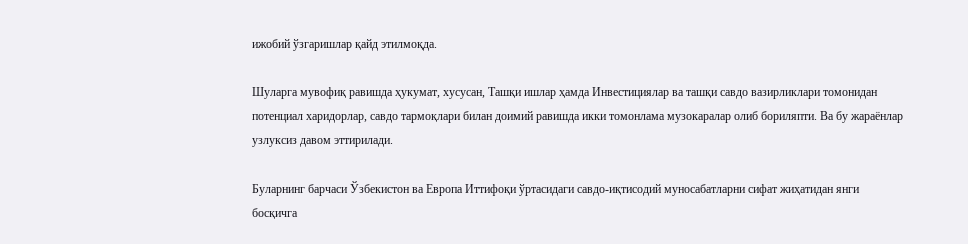ижобий ўзгаришлар қайд этилмоқда.

Шуларга мувофиқ равишда ҳукумат, хусусан, Ташқи ишлар ҳамда Инвестициялар ва ташқи савдо вазирликлари томонидан потенциал харидорлар, савдо тармоқлари билан доимий равишда икки томонлама музокаралар олиб бориляпти. Ва бу жараёнлар узлуксиз давом эттирилади.

Буларнинг барчаси Ўзбекистон ва Европа Иттифоқи ўртасидаги савдо-иқтисодий муносабатларни сифат жиҳатидан янги босқичга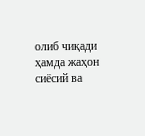олиб чиқади ҳамда жаҳон сиёсий ва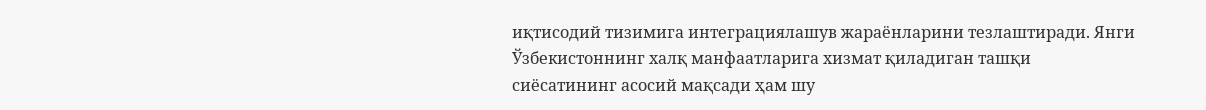иқтисодий тизимига интеграциялашув жараёнларини тезлаштиради. Янги Ўзбекистоннинг халқ манфаатларига хизмат қиладиган ташқи сиёсатининг асосий мақсади ҳам шу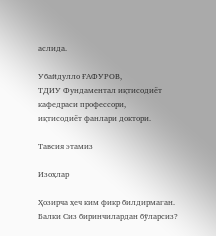аслида.

Убайдулло ҒАФУРОВ,
ТДИУ Фундаментал иқтисодиёт кафедраси профессори,
иқтисодиёт фанлари доктори.

Тавсия этамиз

Изоҳлар

Ҳозирча ҳеч ким фикр билдирмаган. Балки Сиз биринчилардан бўларсиз?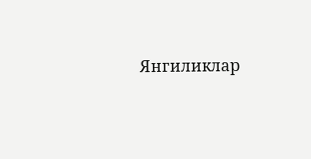Янгиликлар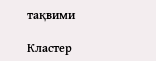тақвими

Кластер